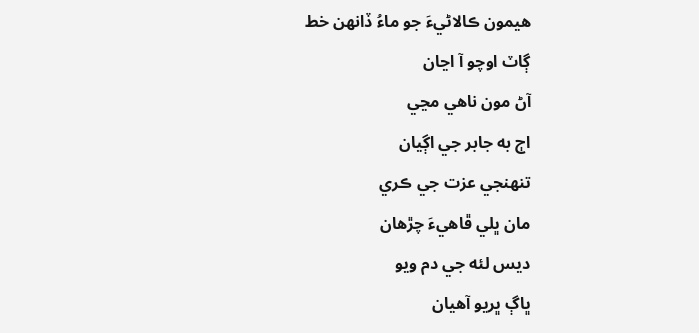هيمون ڪالاڻيءَ جو ماءُ ڏانهن خط
ڳاٽ اوچو آ اڃان
آڻ مون ناهي مڃي
اڄ به جابر جي اڳيان
تنهنجي عزت جي ڪري
مان ڀلي ڦاهيءَ چڙهان
ديس لئه جي دم ويو
ڀاڳ ڀريو آهيان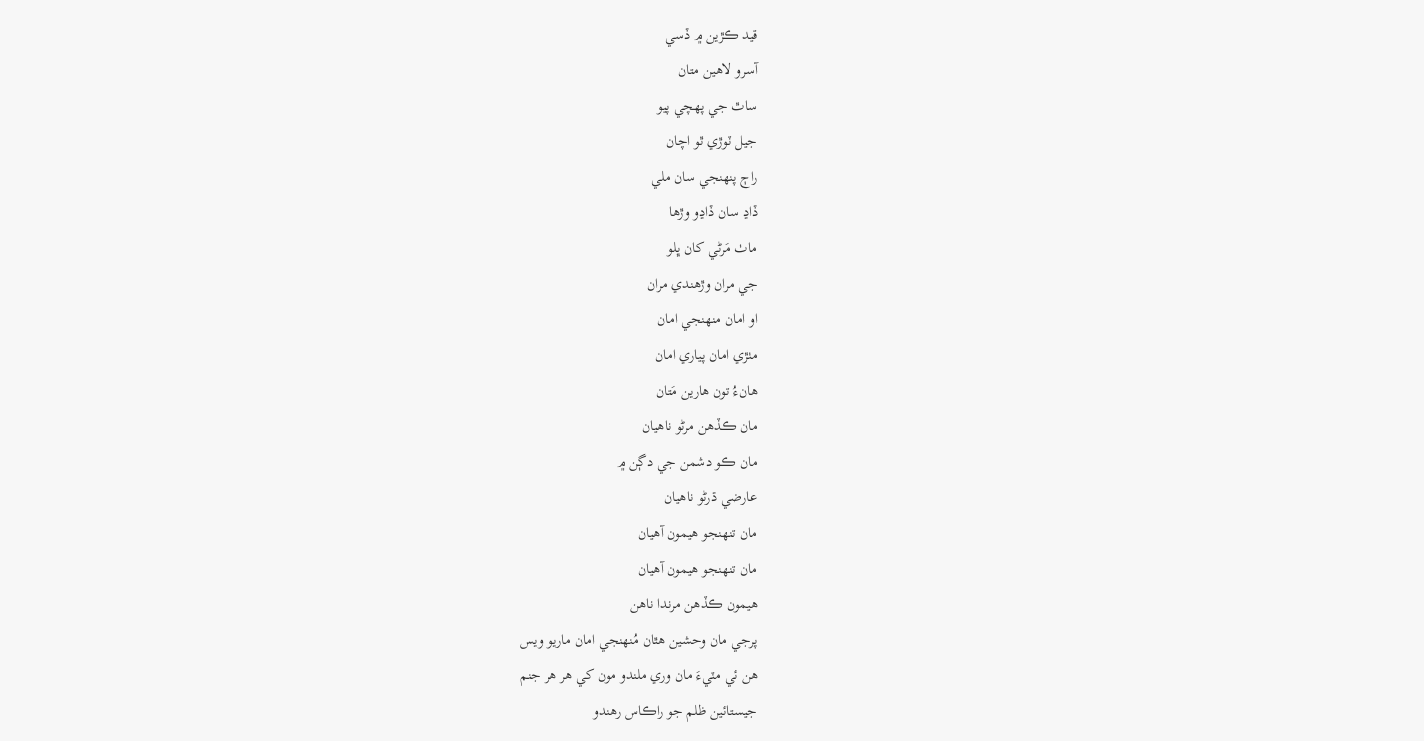قيد ڪڙين ۾ ڏسي
آسرو لاهين متان
ساٿ جي پهچي پيو
جيل ٽوڙي ٿو اچان
راڄ پنهنجي سان ملي
ڏاڍ سان ڏاڍو وڙها
ماٺ مَرڻي کان ڀلو
جي مران وڙهندي مران
او امان منهنجي امان
مٺڙي امان پياري امان
هانءُ تون هارين مَتان
مان ڪڏهن مرڻو ناهيان
مان ڪو دشمن جي دڳن ۾
عارضي ڌرڻو ناهيان
مان تنهنجو هيمون آهيان
مان تنهنجو هيمون آهيان
هيمون ڪڏهن مرندا ناهن
پرجي مان وحشين هٿان مُنهنجي امان ماريو ويس
هن ئي مٽيءَ مان وري ملندو مون کي هر هر جنم
جيستائين ظلم جو راڪاس رهندو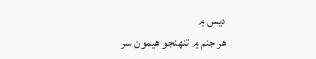ديس ۾
هر جنم ۾ تنهنجو هيمون سر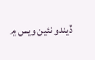ڏيندو نئين ويس ۾